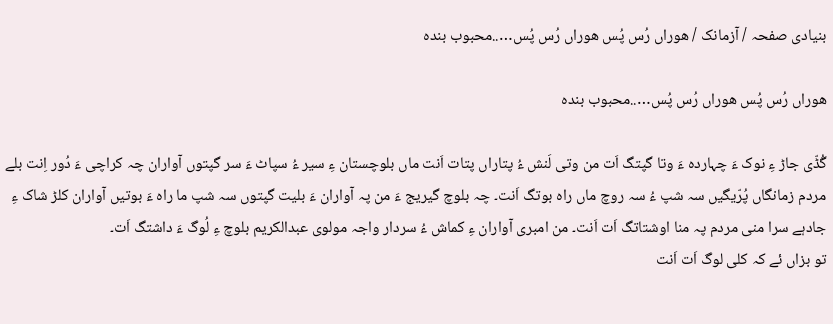بنیادی صفحہ / آزمانک / ھوراں رُس پُس ھوراں رُس پُس…..محبوب بندہ

ھوراں رُس پُس ھوراں رُس پُس…..محبوب بندہ

گُڈّی جاڑ ءِ نوک ءَ چہاردہ ءَ وتا گپتگ اَت من وتی لَنش ءُ پتاراں پتات اَنت ماں بلوچستان ءِ سیر ءُ سپاٹ ءَ سر گپتوں آواران چہ کراچی ءَ دُور اِنت بلے مردم زمانگاں پُرّیگیں سہ شپ ءُ سہ روچ ماں راہ بوتگ اَنت۔ چہ بلوچ گیریج ءَ من پہ آواران ءَ بلیت گپتوں سہ شپ ما راہ ءَ بوتیں آواران کلڑ شاک ءِ جادہے سرا منی مردم پہ منا اوشتاتگ اَت اَنت۔ من امبری آواران ءِ کماش ءُ سردار واجہ مولوی عبدالکریم بلوچ ءِ لُوگ ءَ داشتگ اَت۔
تو بزاں ئے کہ کلی لوگ اَت اَنت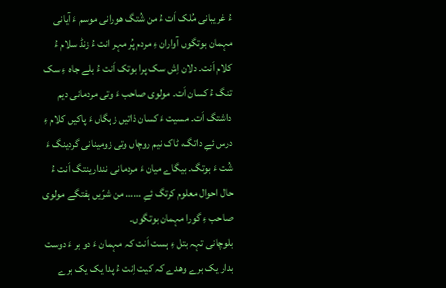ءُ غریبانی مُلک اَت ءُ من شُتگ ھورانی موسم ءَ آیانی مہمان بوتگوں آواران ءِ مردم پُر مہر انت ءُ زنڈ سلام ءُ کلام اَنت۔ دلان اِش سک پرا بوتک اَنت ءُ بلے جاہ ءِ سک تنگ ءُ کسان اَت۔ مولوی صاحب ءَ وتی مردمانی دیم داشتگ اَت۔ مسیت ءَ کسان ذاتیں زہگاں ءَ پاکیں کلام ءِ درس ئےِ داتگ، ٹاک نیم روچاں وتی زومینانی گردینگ ءَ شُت ءَ بوتگ۔ بیگاے میان ءَ مردمانی نندارینتگ اَنت ءُ حال احوال معلوم کرتگ ئےِ …… من شرّیں ہفتگے مولوی صاحب ءِ گورا مہمان بوتگوں۔
بلوچانی تہہ بتل ءِ ہست اَنت کہ مہمان ءَ دو بر ءَ دوست بدار یک برے وھدے کہ کیت اِنت ءُ پدا یک یک برے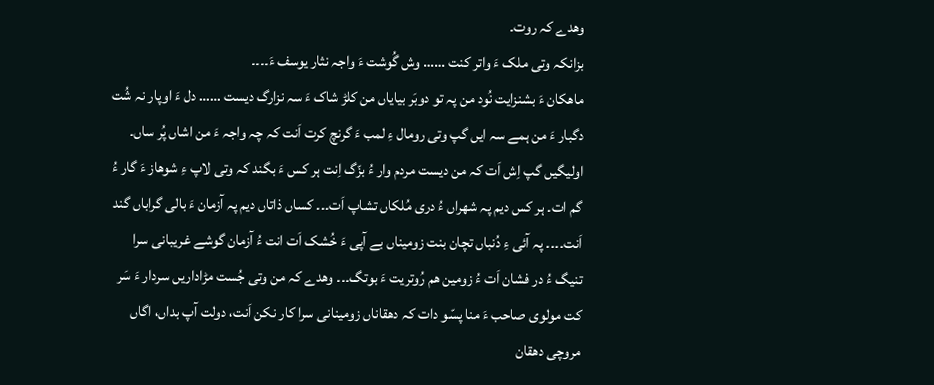وھدے کہ روت۔
بزانکہ وتی ملک ءَ واتر کنت …… وش گُوشت ءَ واجہ نثار یوسف ءَ۔۔۔۔
ماھکان ءَ بشنزایت نُود من پہ تو دوبَر بیایاں من کلڑ شاک ءَ سہ نزارگ دیست …… دل ءَ اوپار نہ شُت دگبار ءَ من ہمے سہ ایں گپ وتی رومال ءِ لمب ءَ گرنچ کرت اَنت کہ چہ واجہ ءَ من اشاں پُر ساں۔
اولیگیں گپ اِش اَت کہ من دیست مردم وار ءُ بزّگ اِنت ہر کس ءَ بگند کہ وتی لاپ ءِ شوھاز ءَ گار ءُ گم ات۔ ہر کس دیم پہ شھراں ءُ دری مُلکاں تشاپ اَت۔۔۔ کساں ذاتاں دیم پہ آزمان ءَ بالی گراباں گند اَنت۔۔۔۔ پہ آئی ءِ دُنباں تچان بنت زومیناں بے آپی ءَ خُشک اَت انت ءُ آزمان گوشے غریبانی سرا تنیگ ءُ در فشان اَت ءُ زومین ھم رُوتریت ءَ بوتگ۔۔۔ وھدے کہ من وتی جُست مڑاداریں سردار ءَ سَر کت مولوی صاحب ءَ منا پسّو دات کہ دھقاناں زومینانی سرا کار نکن اَنت، دولت آپ بداں، اگاں مروچی دھقان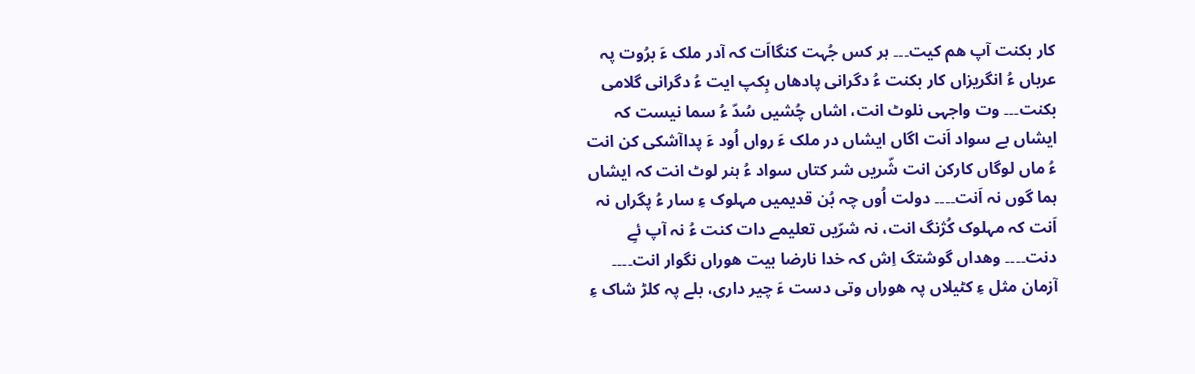کار بکنت آپ ھم کیت۔۔۔ ہر کس جُہت کنگااَت کہ آدر ملک ءَ برُوت پہ عرباں ءُ انگریزاں کار بکنت ءُ دگرانی پادھاں بِکپ ایت ءُ دگرانی گلامی بکنت۔۔۔ وت واجہی نلوٹ انت، اشاں چُشیں سُدّ ءُ سما نیست کہ ایشاں بے سواد اَنت اگاں ایشاں در ملک ءَ رواں اُود ءَ پداآشکی کن انت ءُ ماں لوگاں کارکن انت شّریں شر کتاں سواد ءُ ہنر لوٹ انت کہ ایشاں ہما گوں نہ اَنت۔۔۔۔ دولت اُوں چہ بُن قدیمیں مہلوک ءِ سار ءُ پگراں نہ اَنت کہ مہلوک کُژنگ انت، نہ شرّیں تعلیمے دات کنت ءُ نہ آپ ئےِ دنت۔۔۔۔ وھداں گوشتگ اِش کہ خدا نارضا بیت ھوراں نگوار انت۔۔۔۔ آزمان مثل ءِ کٹیلاں پہ ھوراں وتی دست ءَ چیر داری، بلے پہ کلڑ شاک ءِ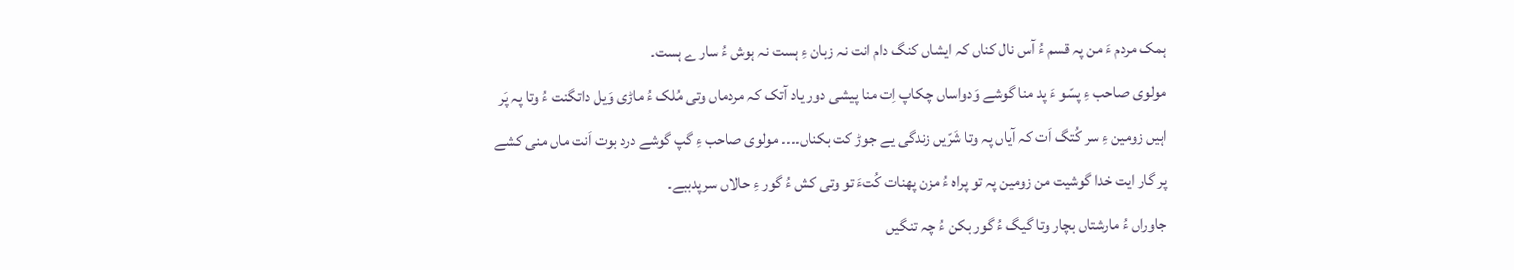ہمک مردم ءَ من پہ قسم ءُ آس نال کناں کہ ایشاں کنگ دام انت نہ زبان ءِ ہست نہ ہوش ءُ سار ے ہست۔
مولوی صاحب ءِ پسّو ءَ پد منا گوشے وَدواساں چکاپ اِت منا پیشی دور یاد آتک کہ مردماں وتی مُلک ءُ ماڑی وَیل داتگنت ءُ وتا پہ پَر اہیں زومین ءِ سر کُتگ اَت کہ آیاں پہ وتا شَرّیں زندگی یے جوڑ کت بکناں۔۔۔۔ مولوی صاحب ءِ گپ گوشے درد بوت اَنت ماں منی کشے پر گار ایت خدا گوشیت من زومین پہ تو پراہ ءُ مزن پھنات کُتءَ تو وتی کش ءُ گور ءِ حالاں سرپدببے۔
جاوراں ءُ مارشتاں بچار وتا گیگ ءُ گور بکن ءُ چہ تنگیں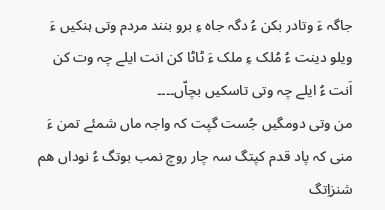جاگہ ءَ وتادر بکن ءُ دگہ جاہ ءِ برو بنند مردم وتی ہنکیں ءَ ویلو دینت ءُ مُلک ءِ ملک ءَ ٹاٹا کن انت ایلے چہ وت کن اَنت ءُ ایلے چہ وتی تاسکیں بچاّں۔۔۔۔
من وتی دومگیں جُست گپت کہ واجہ ماں شمئے تمن ءَ منی کہ پاد قدم کپتگ سہ چار روچ نمب بوتگ ءُ نوداں ھم شنزاِتگ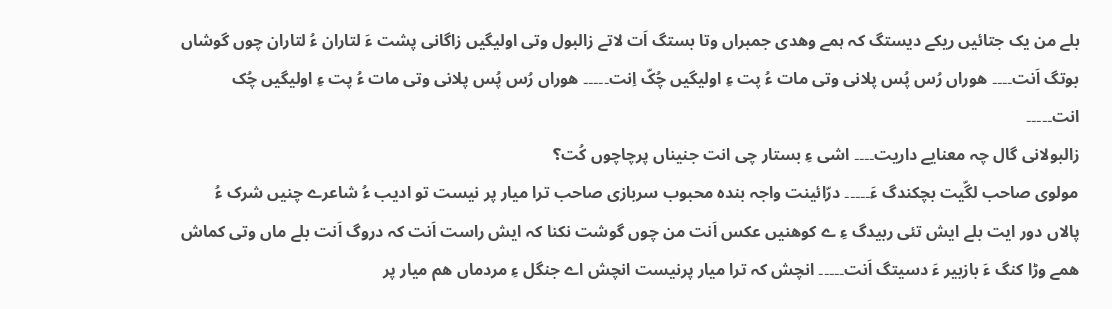بلے من یک جتائیں ریکے دیستگ کہ ہمے وھدی جمبراں وتا بستگ اَت لاتے زالبول وتی اولیگیں زاگانی پشت ءَ لتاران ءُ لتاران چوں گوشاں بوتگ اَنت۔۔۔۔ ھوراں رُس پُس پلانی وتی مات ءُ پت ءِ اولیگیں چُکّ اِنت۔۔۔۔۔ ھوراں رُس پُس پلانی وتی مات ءُ پت ءِ اولیگیں چُک انت۔۔۔۔۔
زالبولانی گال چہ معنایے داریت۔۔۔۔ اشی ءِ بستار چی انت جنیناں پرچاچوں کُت؟
مولوی صاحب لگّیت بچکندگ ءَ۔۔۔۔۔ درّائینت واجہ بندہ محبوب سربازی صاحب ترا میار پر نیست تو ادیب ءُ شاعرے چنیں شرک ءُ پالاں دور ایت بلے ایش تئی ربیدگ ءِ ے کوھنیں عکس اَنت من چوں گوشت نکنا کہ ایش راست اَنت کہ دروگ اَنت بلے ماں وتی کماش ھمے وڑا کنگ ءَ بازبیر ءَ دسیتگ اَنت۔۔۔۔۔ انچش کہ ترا میار پرنیست انچش اے جنگل ءِ مردماں ھم میار پر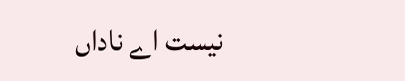نیست اے ناداں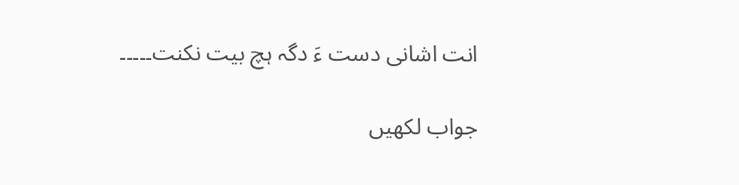انت اشانی دست ءَ دگہ ہچ بیت نکنت۔۔۔۔۔

جواب لکھیں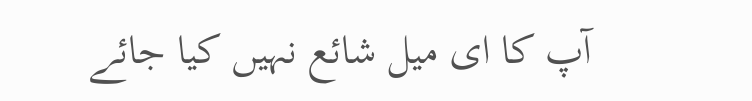آپ کا ای میل شائع نہیں کیا جائے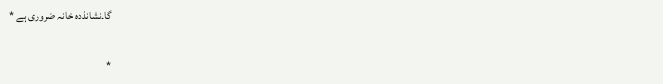گا۔نشانذدہ خانہ ضروری ہے *

*